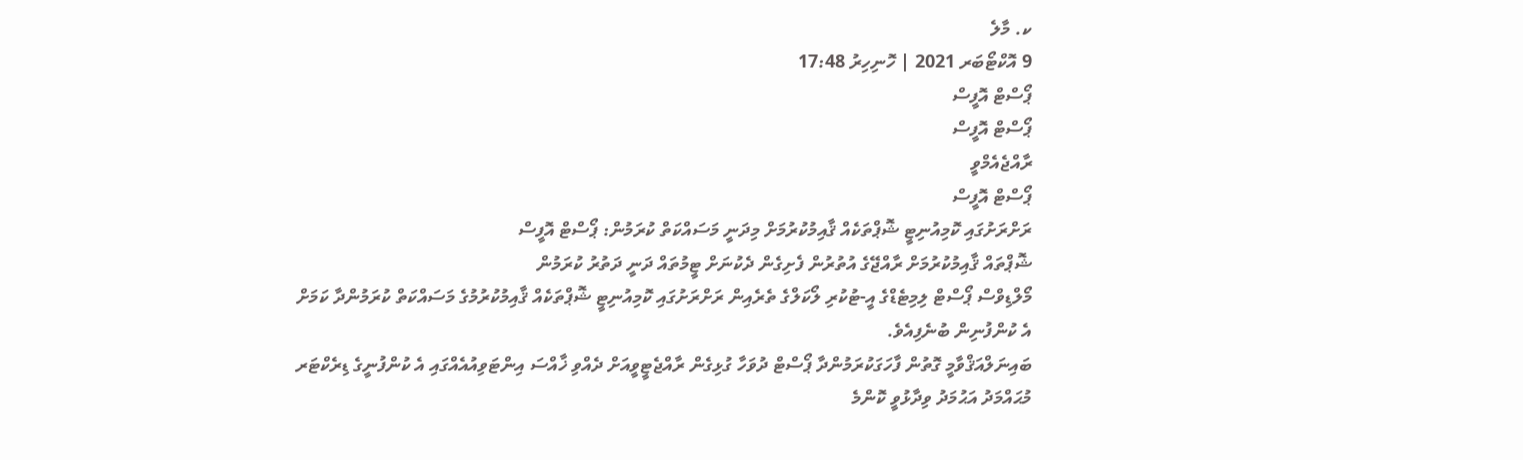ކ. މާލެ
9 އޮކްޓޯބަރ 2021 | ހޮނިހިރު 17:48
ޕޯސްޓް އޮފީސް
ޕޯސްޓް އޮފީސް
ރާއްޖެއެމްވީ
ޕޯސްޓް އޮފީސް
ރަށްރަށުގައި ކޮމިއުނިޓީ ޝޮޕްތަކެއް ޤާއިމުކުރުމަށް މިދަނީ މަސައްކަތް ކުރަމުން: ޕޯސްޓް އޮފީސް
ޝޮޕްތައް ޤާއިމުކުރުމަށް ރާއްޖޭގެ އުތުރުން ފެށިގެން ދެކުނަށް ޓީމުތައް ދަނީ ދަތުރު ކުރަމުން
މޯލްޑިވްސް ޕޯސްޓް ލިމިޓެޑްގެ އީ-ޓުކުރި ލޯކަލްގެ ތެރެއިން ރަށްރަށުގައި ކޮމިއުނިޓީ ޝޮޕްތަކެއް ޤާއިމުކުރުމުގެ މަސައްކަތް ކުރަމުންދާ ކަމަށް އެ ކުންފުނިން ބުނެފިއެވެ.
ބައިނަލްއަޤްވާމީ ގޮތުން ފާހަގަކުރަމުންދާ ޕޯސްޓް ދުވަހާ ގުޅިގެން ރާއްޖެޓީވީއަށް ދެއްވި ޚާއްސަ އިންޓަވިއުއެއްގައި އެ ކުންފުނީގެ ޑިރެކްޓަރ މުޙައްމަދު އަޙުމަދު ވިދާޅުވީ ކޮންމެ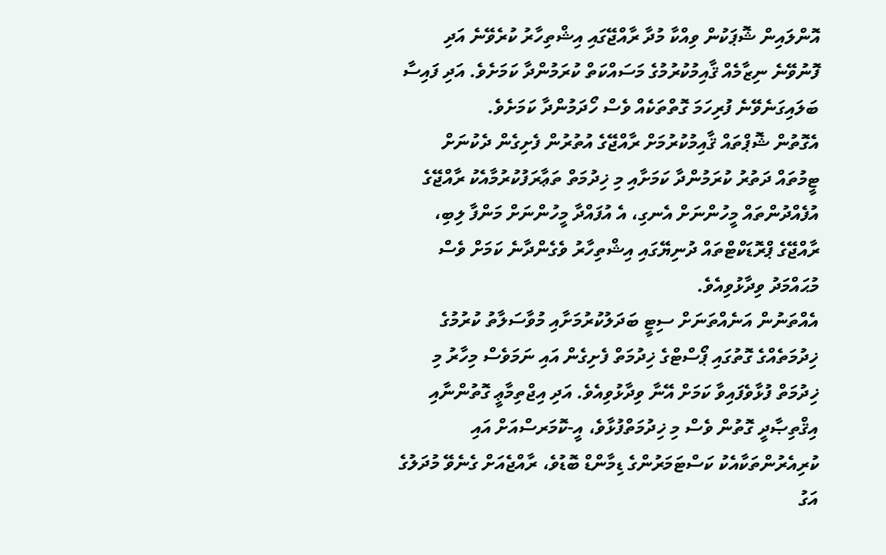އޮންލައިން ޝޮޕަކުން ވިއްކާ މުދާ ރާއްޖޭގައި އިޝްތިހާރު ކުރެވޭނެ އަދި ފޮނުވޭނެ ނިޒާމެއް ޤާއިމުކުރުމުގެ މަސައްކަތް ކުރަމުންދާ ކަމަށެވެ. އަދި ފައިސާ ބަލައިގަނެވޭނެ ފުރިހަމަ ގޮތްތަކެއް ވެސް ހޯދަމުންދާ ކަމަށެވެ.
އެގޮތުން ޝޮޕްތައް ޤާއިމުކުރުމަށް ރާއްޖޭގެ އުތުރުން ފެށިގެން ދެކުނަށް ޓީމުތައް ދަތުރު ކުރަމުންދާ ކަމަށާއި މި ޚިދުމަތް ތަޢާރަފުކުރުމާއެކު ރާއްޖޭގެ އުފެއްދުންތައް މީހުންނަށް އެނގި، އެ އުފައްދާ މީހުންނަށް މަންފާ ލިބި، ރާއްޖޭގެ ޕްރޮޑަކްޓްތައް ދުނިޔޭގައި އިޝްތިހާރު ވެގެންދާނެ ކަމަށް ވެސް މުޙައްމަދު ވިދާޅުވިއެވެ.
އެއްތަނުން އަނެއްތަނަށް ސިޓީ ބަދަލުކުރުމަށާއި މުވާސަލާތު ކުރުމުގެ ޚިދުމަތެއްގެ ގޮތުގައި ޕޯސްޓްގެ ޚިދުމަތް ފެށިގެން އައި ނަމަވެސް މިހާރު މި ޚިދުމަތް ފުޅާވެފައިވާ ކަމަށް އޭނާ ވިދާޅުވިއެވެ. އަދި އިޖްތިމާޢީ ގޮތުންނާއި އިޤްތިޞާދީ ގޮތުން ވެސް މި ޚިދުމަތްފުޅާވެ، އީ-ކޮމަރސްއަށް އައި ކުރިއެރުންތަކާއެކު ކަސްޓަމަރުންގެ ޑިމާންޑް ބޮޑުވެ، ރާއްޖެއަށް ގެނެވޭ މުދަލުގެ އަގު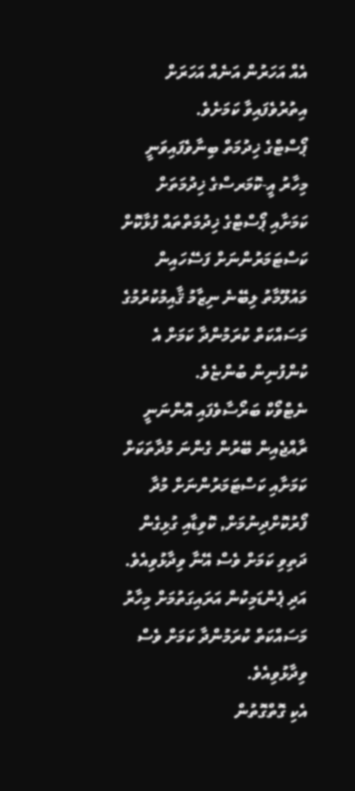އެއް އަހަރުން އަނެއް އަހަރަށް އިތުރުވެފައިވާ ކަމަށެވެ.
ޕޯސްޓްގެ ޚިދުމަތް ބިނާވެފައިވަނީ މިހާރު އީ-ކޮމަރސްގެ ޚިދުމަތަށް ކަމަށާއި ޕޯސްޓްގެ ޚިދުމަތްތައް ފުޅާކޮށް ކަސްޓަމަރުންނަށް ފަސޭހައިން މައުލޫމާތު ލިބޭނެ ނިޒާމު ޤާއިމުކުރުމުގެ މަސައްކަތް ކުރަމުންދާ ކަމަށް އެ ކުންފުނިން ބުންޏެވެ.
ނެޓްވޯކް ބަރޯސާވެފައި އޮންނަނީ ރާއްޖެއިން ބޭރުން ގެންނަ މުދާތަކަށް ކަމަށާއި ކަސްޓަމަރުންނަށް މުދާ ފޯރުކޮށްދިނުމަށް, ކޮވިޑާއި ގުޅިގެން ދަތިވި ކަމަށް ވެސް އޭނާ ވިދާޅުވިއެވެ. އަދި ޕެންޑަމިކުން އަރައިގަތުމަށް މިހާރު މަސައްކަތް ކުރަމުންދާ ކަމަށް ވެސް ވިދާޅުވިއެވެ.
އެކި ގޮތްގޮތުން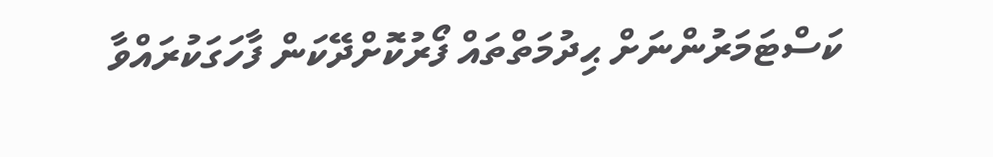ކަސްޓަމަރުންނަށް ޙިދުމަތްތައް ފޯރުކޮށްދޭކަން ފާހަގަކުރައްވާ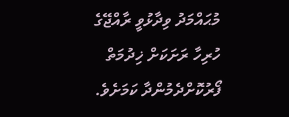މުޙައްމަދު ވިދާޅުވީ ރާއްޖޭގެ ހުރިހާ ރަށަކަށް ޚިދުމަތް ފޯރުކޮށްދެމުންދާ ކަމަށެވެ.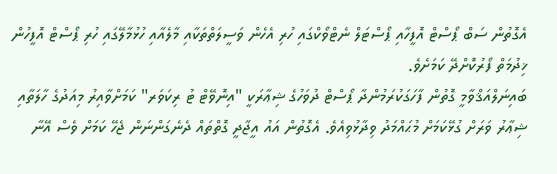އެގޮތުން ސަބް ޕޯސްޓް އޮފީހާއި ޕޯސްޓަލް ނެޓްވޯކްގައި ހުރި އެހެން ވަސީލަތްތަކާއި މާލެއާއި ހުޅުމާލޭގައި ހުރި ޕޯސްޓް އޮފީހުން ޚިދުމަތް ފޯރުކޮށްދޭ ކަމަށެވެ.
ބައިނަލްއަޤްވާމީ ގޮތުން ފާހަގަކުރަމުންދާ ޕޯސްޓް ދުވަހުގެ ޝިޢާރަކީ "އިނޮވޭޓް ޓު ރިކަވަރ" ކަމަށްވާއިރު މިއަދުގެ ހާލަތާއި ޝިޢާރު ވަރަށް ގުޅޭކަމަށް މުޙައްމަދު ވިދާޅުވިއެވެ. އެގޮތުން އައު އީޖާދީ ގޮތްތައް ދެނެގަންނަން ޖެހޭ ކަމަށް ވެސް އޭނާ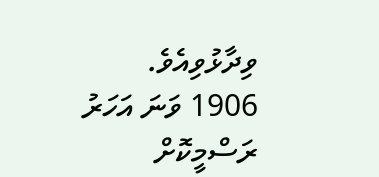ވިދާޅުވިއެވެ.
1906 ވަނަ އަހަރު ރަސްމީކޮށް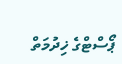ޕޯސްޓްގެ ޚިދުމަތް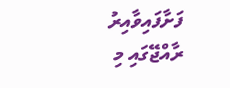ފަށާފައިވާއިރު ރާއްޖޭގައި މި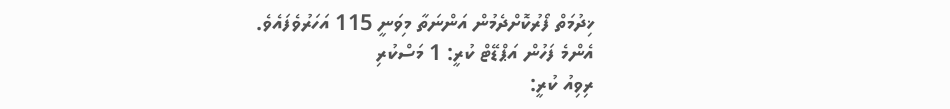ޚިދުމަތް ފޯރުކޮށްދެމުން އަންނަތާ މިވަނީ 115 އަހަރުވެފައެވެ.
އެންމެ ފަހުން އަޕްޑޭޓް ކުރީ: 1 މަސްކުރި
ރިވިއު ކުރީ: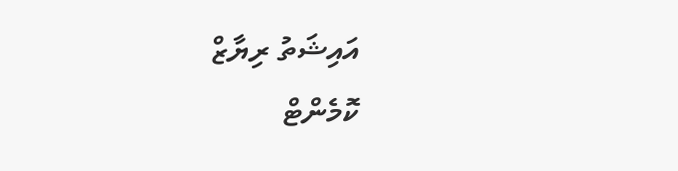އައިޝަތު ރިޔާޒް
ކޮމެންޓް